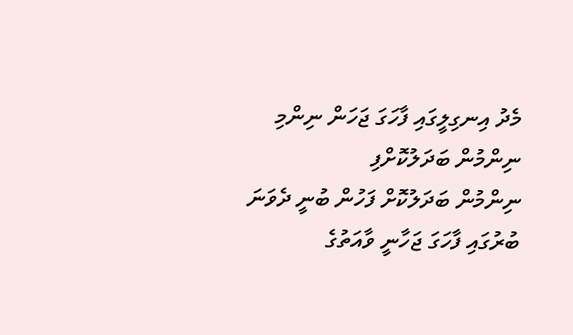މެދު އިނގިލީގައި ފާހަގަ ޖަހަން ނިންމި ނިންމުން ބަދަލުކޮށްފި
ނިންމުން ބަދަލުކޮށް ފަހުން ބުނީ ދެވަނަ ބުރުގައި ފާހަގަ ޖަހާނީ ވާއަތުގެ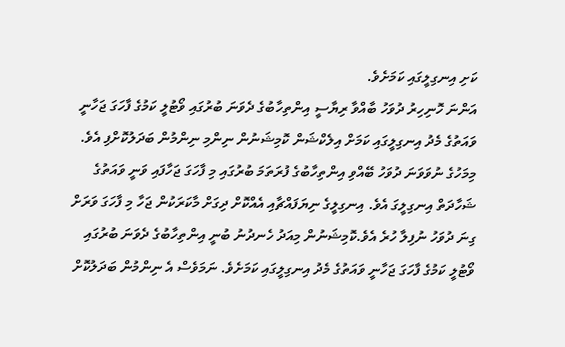ކަށި އިނގިލީގައި ކަމަށެވެ.
އަންނަ ހޮނިހިރު ދުވަހު ބާއްވާ ރިޔާސީ އިންތިހާބުގެ ދެވަނަ ބުރުގައި ވޯޓުލީ ކަމުގެ ފާހަގަ ޖަހާނީ ވައަތުގެ މެދު އިނގިލީގައި ކަމަށް އިލެކްޝަން ކޮމިޝަނުން ނިންމި ނިންމުން ބަދަލުކޮށްފި އެވެ.
މިމަހުގެ ނުވަވަނަ ދުވަހު ބޭއްވި އިންތިހާބުގެ ފުރަތަމަ ބުރުގައި މި ފާހަގަ ޖަހާފައި ވަނީ ވައަތުގެ ޝަހާދަތް އިނގިލީގަ އެވެ. އިނގިލީގެ ނިޔަފައްޗާއި އެއްކޮށް ދިގަށް މާކަރަކުން ޖަހާ މި ފާހަގަ ވަރަށް ގިނަ ދުވަހު ނުފިލާ ހުރެ އެވެ.ކޮމިޝަނުން މިއަދު ހެނދުނު ބުނީ އިންތިހާބުގެ ދެވަނަ ބުރުގައި ވޯޓުލީ ކަމުގެ ފާހަގަ ޖަހާނީ ވައަތުގެ މެދު އިނގިލީގައި ކަމަށެވެ. ނަމަވެސް އެ ނިންމުން ބަދަލުކޮށް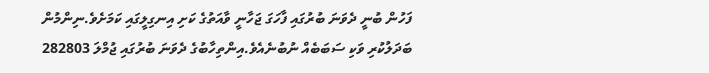ފަހުން ބުނީ ދެވަނަ ބުރުގައި ފާހަގަ ޖަހާނީ ވާއަތުގެ ކަށި އިނގިލީގައި ކަމަށެވެ.ނިންމުން ބަދަލުކުރި ވަކި ސަބަބެއް ނުބުނެއެވެ.އިންތިހާބުގެ ދެވަނަ ބުރުގައި ޖުމްލަ 282803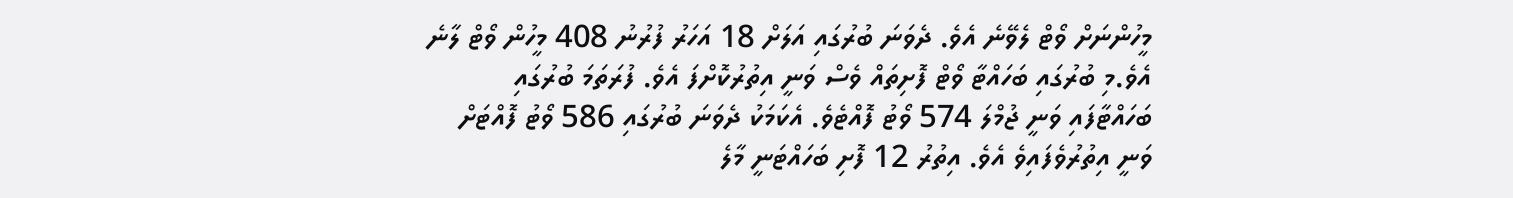މީހުންނަށް ވޯޓް ލެވޭނެ އެވެ. ދެވަނަ ބުރުގައި އަލަށް 18 އަހަރު ފުރުނު 408 މީހުން ވޯޓް ލާނެ އެވެ.މި ބުރުގައި ބަހައްޓާ ވޯޓް ފޮށިތައް ވެސް ވަނީ އިތުރުކޮށްފަ އެވެ. ފުރަތަމަ ބުރުގައި ބަހައްޓާފައި ވަނީ ޖުމްލަ 574 ވޯޓު ފޮއްޓެވެ. އެކަމަކު ދެވަނަ ބުރުގައި 586 ވޯޓު ފޮއްޓަށް ވަނީ އިތުރުވެފައިވެ އެވެ. އިތުރު 12 ފޮށި ބަހައްޓަނީ މާލެ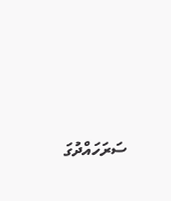ސަރަހައްދުގަ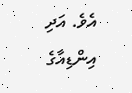އެވެ. އަދި އިންޑިއާގެ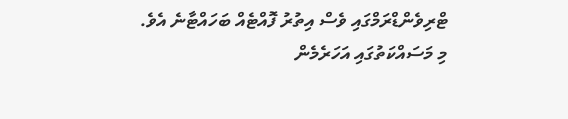ޓްރިވެންޑްރަމްގައި ވެސް އިތުރު ފޮއްޓެއް ބަހައްޓާނެ އެވެ.
މި މަސައްކަތުގައި އަހަރެމެން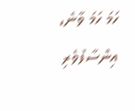ހަމަ ހަމަ ވާނެ، އިންސާފުވެރި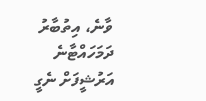ވާނެ، އިތުބާރު ދަމަހައްޓާނެ
އަރުޝީފަށް ނެގީ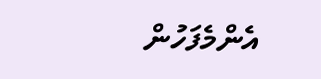އެންމެފަހުން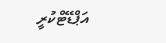އަޕްޑޭޓްކުރީ